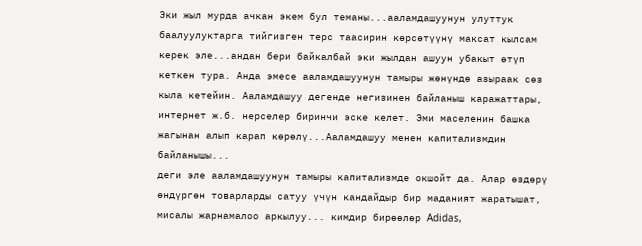Эки жыл мурда ачкан экем бул теманы...ааламдашуунун улуттук баалуулуктарга тийгизген терс таасирин көрсөтүүнү максат кылсам керек эле...андан бери байкалбай эки жылдан ашуун убакыт өтүп кеткен тура. Анда эмесе ааламдашуунун тамыры жөнүндө азыраак сөз кыла кетейин. Ааламдашуу дегенде негизинен байланыш каражаттары,
интернет ж.б. нерселер биринчи эске келет. Эми маселенин башка жагынан алып карап көрөлү...Ааламдашуу менен капитализмдин байланышы...
деги эле ааламдашуунун тамыры капитализмде окшойт да. Алар өздөрү өндүргөн товарларды сатуу үчүн кандайдыр бир маданият жаратышат, мисалы жарнамалоо аркылуу... кимдир бирөөлөр Adidas,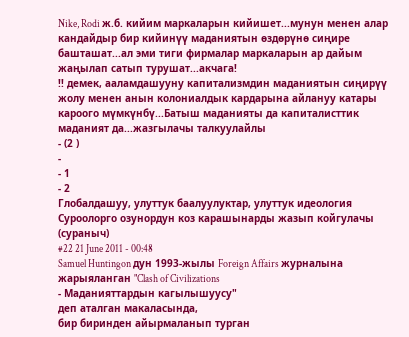Nike, Rodi ж.б. кийим маркаларын кийишет...мунун менен алар кандайдыр бир кийинүү маданиятын өздөрүнө сиңире башташат...ал эми тиги фирмалар маркаларын ар дайым жаңылап сатып турушат...акчага!
!! демек, ааламдашууну капитализмдин маданиятын сиңирүү жолу менен анын колониалдык кардарына айлануу катары кароого мүмкүнбү...Батыш маданияты да капиталисттик маданият да...жазгылачы талкуулайлы
- (2 )
-
- 1
- 2
Глобалдашуу, улуттук баалуулуктар, улуттук идеология Суроолорго озунордун коз карашынарды жазып койгулачы (сураныч)
#22 21 June 2011 - 00:48
Samuel Huntingon дун 1993-жылы Foreign Affairs журналына жарыяланган "Clash of Civilizations
- Маданияттардын кагылышуусу"
деп аталган макаласында,
бир биринден айырмаланып турган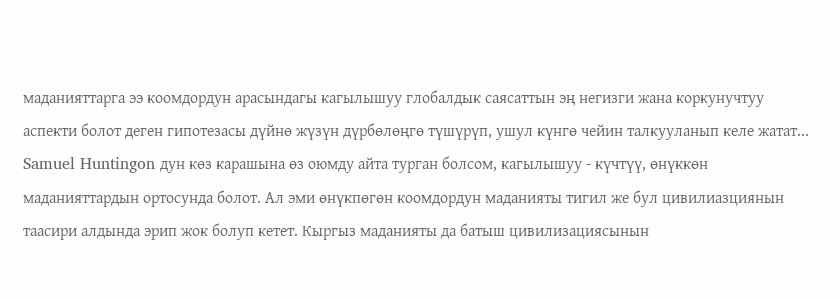маданияттарга ээ коомдордун арасындагы кагылышуу глобалдык саясаттын эң негизги жана коркунучтуу аспекти болот деген гипотезасы дүйнө жүзүн дүрбөлөңгө түшүрүп, ушул күнгө чейин талкууланып келе жатат...
Samuel Huntingon дун көз карашына өз оюмду айта турган болсом, кагылышуу - күчтүү, өнүккөн маданияттардын ортосунда болот. Ал эми өнүкпөгөн коомдордун маданияты тигил же бул цивилиазциянын таасири алдында эрип жок болуп кетет. Кыргыз маданияты да батыш цивилизациясынын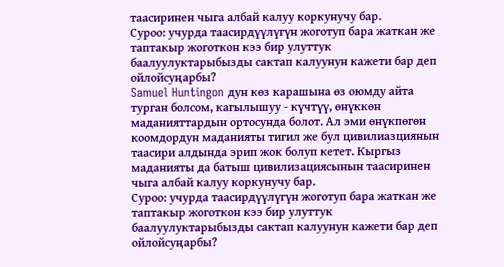таасиринен чыга албай калуу коркунучу бар.
Суроо: учурда таасирдүүлүгүн жоготуп бара жаткан же таптакыр жоготкон кээ бир улуттук баалуулуктарыбызды сактап калуунун кажети бар деп ойлойсуңарбы?
Samuel Huntingon дун көз карашына өз оюмду айта турган болсом, кагылышуу - күчтүү, өнүккөн маданияттардын ортосунда болот. Ал эми өнүкпөгөн коомдордун маданияты тигил же бул цивилиазциянын таасири алдында эрип жок болуп кетет. Кыргыз маданияты да батыш цивилизациясынын таасиринен чыга албай калуу коркунучу бар.
Суроо: учурда таасирдүүлүгүн жоготуп бара жаткан же таптакыр жоготкон кээ бир улуттук баалуулуктарыбызды сактап калуунун кажети бар деп ойлойсуңарбы?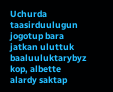Uchurda taasirduulugun jogotup bara jatkan uluttuk baaluuluktarybyz kop, albette alardy saktap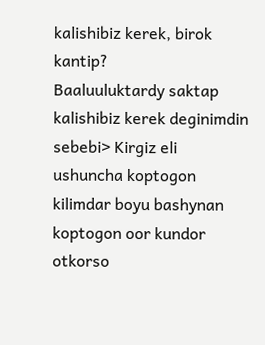kalishibiz kerek, birok kantip?
Baaluuluktardy saktap kalishibiz kerek deginimdin sebebi> Kirgiz eli ushuncha koptogon kilimdar boyu bashynan koptogon oor kundor otkorso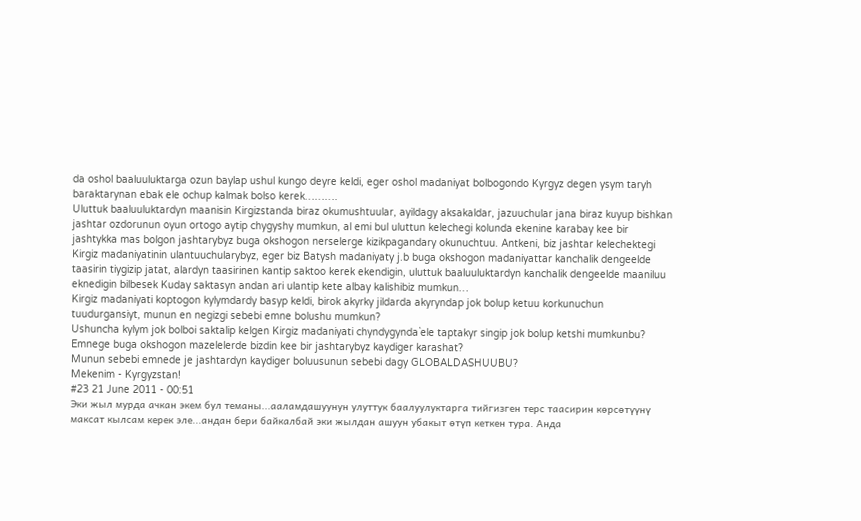da oshol baaluuluktarga ozun baylap ushul kungo deyre keldi, eger oshol madaniyat bolbogondo Kyrgyz degen ysym taryh baraktarynan ebak ele ochup kalmak bolso kerek……….
Uluttuk baaluuluktardyn maanisin Kirgizstanda biraz okumushtuular, ayildagy aksakaldar, jazuuchular jana biraz kuyup bishkan jashtar ozdorunun oyun ortogo aytip chygyshy mumkun, al emi bul uluttun kelechegi kolunda ekenine karabay kee bir jashtykka mas bolgon jashtarybyz buga okshogon nerselerge kizikpagandary okunuchtuu. Antkeni, biz jashtar kelechektegi Kirgiz madaniyatinin ulantuuchularybyz, eger biz Batysh madaniyaty j.b buga okshogon madaniyattar kanchalik dengeelde taasirin tiygizip jatat, alardyn taasirinen kantip saktoo kerek ekendigin, uluttuk baaluuluktardyn kanchalik dengeelde maaniluu eknedigin bilbesek Kuday saktasyn andan ari ulantip kete albay kalishibiz mumkun…
Kirgiz madaniyati koptogon kylymdardy basyp keldi, birok akyrky jildarda akyryndap jok bolup ketuu korkunuchun tuudurgansiyt, munun en negizgi sebebi emne bolushu mumkun?
Ushuncha kylym jok bolboi saktalip kelgen Kirgiz madaniyati chyndygynda`ele taptakyr singip jok bolup ketshi mumkunbu?
Emnege buga okshogon mazelelerde bizdin kee bir jashtarybyz kaydiger karashat?
Munun sebebi emnede je jashtardyn kaydiger boluusunun sebebi dagy GLOBALDASHUUBU?
Mekenim - Kyrgyzstan!
#23 21 June 2011 - 00:51
Эки жыл мурда ачкан экем бул теманы...ааламдашуунун улуттук баалуулуктарга тийгизген терс таасирин көрсөтүүнү максат кылсам керек эле...андан бери байкалбай эки жылдан ашуун убакыт өтүп кеткен тура. Анда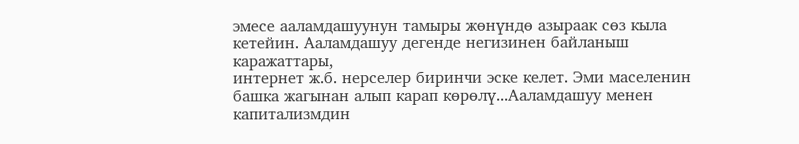эмесе ааламдашуунун тамыры жөнүндө азыраак сөз кыла кетейин. Ааламдашуу дегенде негизинен байланыш каражаттары,
интернет ж.б. нерселер биринчи эске келет. Эми маселенин башка жагынан алып карап көрөлү...Ааламдашуу менен капитализмдин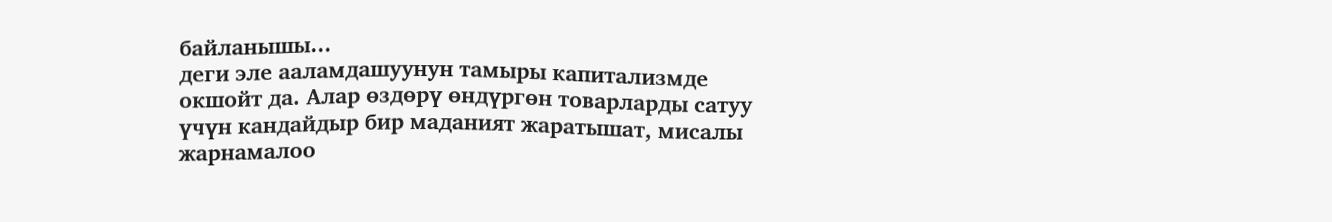байланышы...
деги эле ааламдашуунун тамыры капитализмде окшойт да. Алар өздөрү өндүргөн товарларды сатуу үчүн кандайдыр бир маданият жаратышат, мисалы жарнамалоо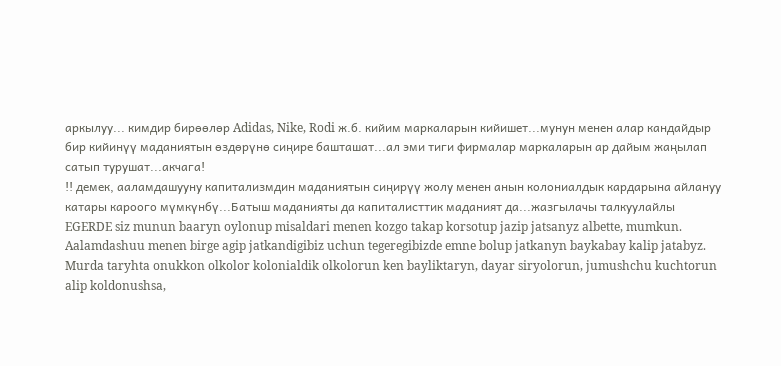аркылуу... кимдир бирөөлөр Adidas, Nike, Rodi ж.б. кийим маркаларын кийишет...мунун менен алар кандайдыр бир кийинүү маданиятын өздөрүнө сиңире башташат...ал эми тиги фирмалар маркаларын ар дайым жаңылап сатып турушат...акчага!
!! демек, ааламдашууну капитализмдин маданиятын сиңирүү жолу менен анын колониалдык кардарына айлануу катары кароого мүмкүнбү...Батыш маданияты да капиталисттик маданият да...жазгылачы талкуулайлы
EGERDE siz munun baaryn oylonup misaldari menen kozgo takap korsotup jazip jatsanyz albette, mumkun.
Aalamdashuu menen birge agip jatkandigibiz uchun tegeregibizde emne bolup jatkanyn baykabay kalip jatabyz.
Murda taryhta onukkon olkolor kolonialdik olkolorun ken bayliktaryn, dayar siryolorun, jumushchu kuchtorun alip koldonushsa,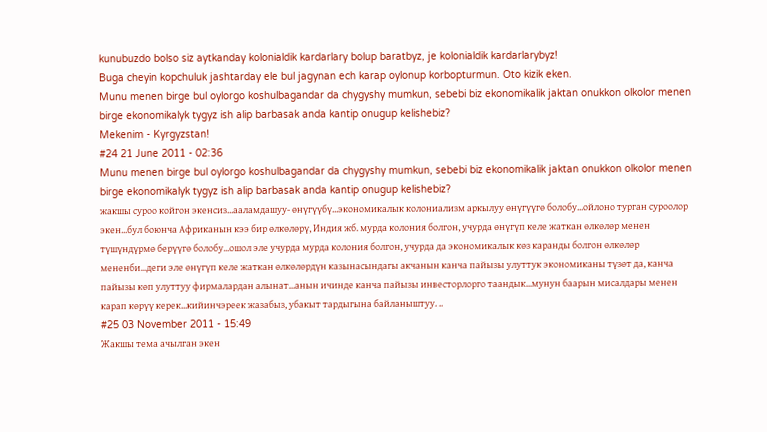kunubuzdo bolso siz aytkanday kolonialdik kardarlary bolup baratbyz, je kolonialdik kardarlarybyz!
Buga cheyin kopchuluk jashtarday ele bul jagynan ech karap oylonup korbopturmun. Oto kizik eken.
Munu menen birge bul oylorgo koshulbagandar da chygyshy mumkun, sebebi biz ekonomikalik jaktan onukkon olkolor menen birge ekonomikalyk tygyz ish alip barbasak anda kantip onugup kelishebiz?
Mekenim - Kyrgyzstan!
#24 21 June 2011 - 02:36
Munu menen birge bul oylorgo koshulbagandar da chygyshy mumkun, sebebi biz ekonomikalik jaktan onukkon olkolor menen birge ekonomikalyk tygyz ish alip barbasak anda kantip onugup kelishebiz?
жакшы суроо койгон экенсиз...ааламдашуу- өнүгүүбү...экономикалык колониализм аркылуу өнүгүүгө болобу...ойлоно турган суроолор экен...бул боюнча Африканын кээ бир өлкөлөрү, Индия жб. мурда колония болгон, учурда өнүгүп келе жаткан өлкөлөр менен түшүндүрмө берүүгө болобу...ошол эле учурда мурда колония болгон, учурда да экономикалык көз каранды болгон өлкөлөр мененби...деги эле өнүгүп келе жаткан өлкөлөрдүн казынасындагы акчанын канча пайызы улуттук экономиканы түзөт да, канча пайызы көп улуттуу фирмалардан алынат...анын ичинде канча пайызы инвесторлорго таандык...мунун баарын мисалдары менен карап көрүү керек...кийинчэреек жазабыз, убакыт тардыгына байланыштуу. ..
#25 03 November 2011 - 15:49
Жакшы тема ачылган экен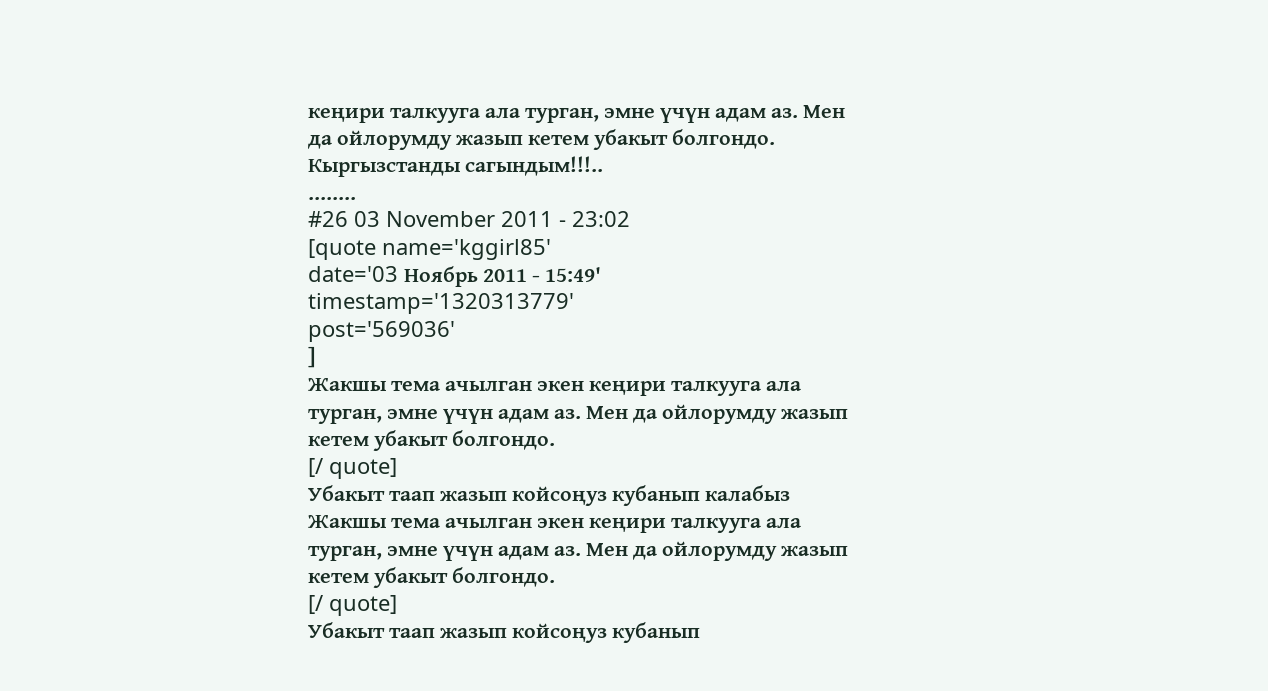кеңири талкууга ала турган, эмне үчүн адам аз. Мен да ойлорумду жазып кетем убакыт болгондо.
Кыргызстанды сагындым!!!..
........
#26 03 November 2011 - 23:02
[quote name='kggirl85'
date='03 Ноябрь 2011 - 15:49' timestamp='1320313779'
post='569036'
]
Жакшы тема ачылган экен кеңири талкууга ала турган, эмне үчүн адам аз. Мен да ойлорумду жазып кетем убакыт болгондо.
[/ quote]
Убакыт таап жазып койсоңуз кубанып калабыз
Жакшы тема ачылган экен кеңири талкууга ала турган, эмне үчүн адам аз. Мен да ойлорумду жазып кетем убакыт болгондо.
[/ quote]
Убакыт таап жазып койсоңуз кубанып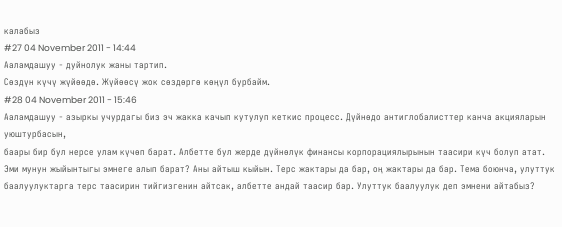калабыз
#27 04 November 2011 - 14:44
Ааламдашуу - дуйнолук жаны тартип.
Сөздүн күчү жүйөөдө. Жүйөөсү жок сөздөргө көңүл бурбайм.
#28 04 November 2011 - 15:46
Ааламдашуу - азыркы учурдагы биз эч жакка качып кутулуп кеткис процесс. Дүйнөдо антиглобалисттер канча акцияларын уюштурбасын,
баары бир бул нерсе улам күчөп барат. Албетте бул жерде дүйнөлүк финансы корпорациялырынын таасири күч болуп атат. Эми мунун жыйынтыгы эмнеге алып барат? Аны айтыш кыйын. Терс жактары да бар, оң жактары да бар. Тема боюнча, улуттук баалуулуктарга терс таасирин тийгизгенин айтсак, албетте андай таасир бар. Улуттук баалуулук деп эмнени айтабыз?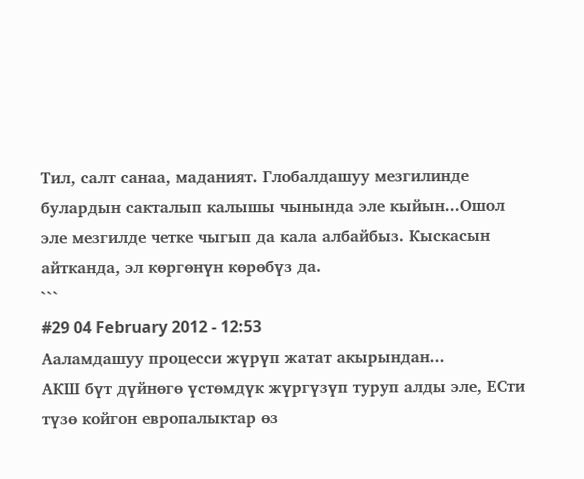Тил, салт санаа, маданият. Глобалдашуу мезгилинде булардын сакталып калышы чынында эле кыйын...Ошол эле мезгилде четке чыгып да кала албайбыз. Кыскасын айтканда, эл көргөнүн көрөбүз да.
```
#29 04 February 2012 - 12:53
Ааламдашуу процесси жүрүп жатат акырындан...
АКШ бүт дүйнөгө үстөмдүк жүргүзүп туруп алды эле, ЕСти түзө койгон европалыктар өз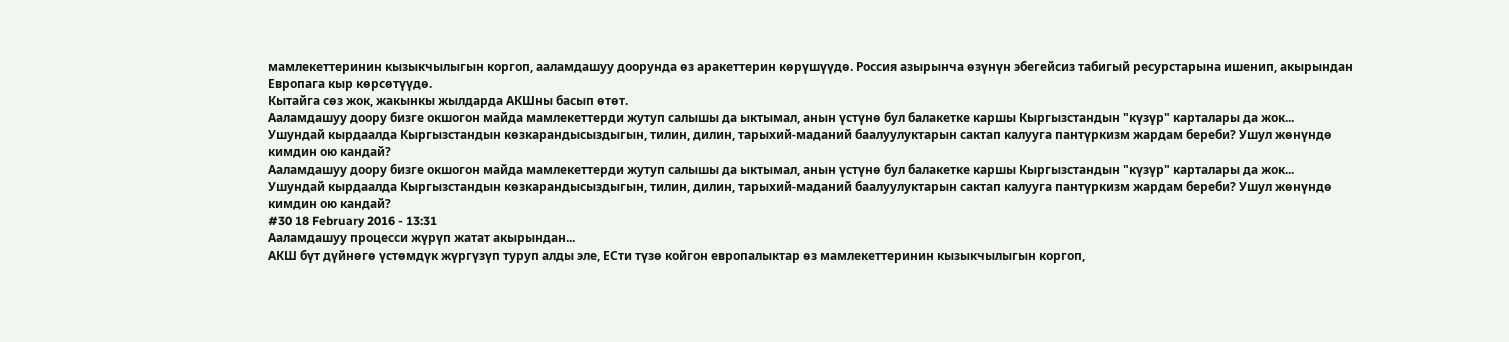мамлекеттеринин кызыкчылыгын коргоп, ааламдашуу доорунда өз аракеттерин көрүшүүдө. Россия азырынча өзүнүн эбегейсиз табигый ресурстарына ишенип, акырындан Европага кыр көрсөтүүдө.
Кытайга сөз жок, жакынкы жылдарда АКШны басып өтөт.
Ааламдашуу доору бизге окшогон майда мамлекеттерди жутуп салышы да ыктымал, анын үстүнө бул балакетке каршы Кыргызстандын "күзүр" карталары да жок...
Ушундай кырдаалда Кыргызстандын көзкарандысыздыгын, тилин, дилин, тарыхий-маданий баалуулуктарын сактап калууга пантүркизм жардам береби? Ушул жөнүндө кимдин ою кандай?
Ааламдашуу доору бизге окшогон майда мамлекеттерди жутуп салышы да ыктымал, анын үстүнө бул балакетке каршы Кыргызстандын "күзүр" карталары да жок...
Ушундай кырдаалда Кыргызстандын көзкарандысыздыгын, тилин, дилин, тарыхий-маданий баалуулуктарын сактап калууга пантүркизм жардам береби? Ушул жөнүндө кимдин ою кандай?
#30 18 February 2016 - 13:31
Ааламдашуу процесси жүрүп жатат акырындан...
АКШ бүт дүйнөгө үстөмдүк жүргүзүп туруп алды эле, ЕСти түзө койгон европалыктар өз мамлекеттеринин кызыкчылыгын коргоп,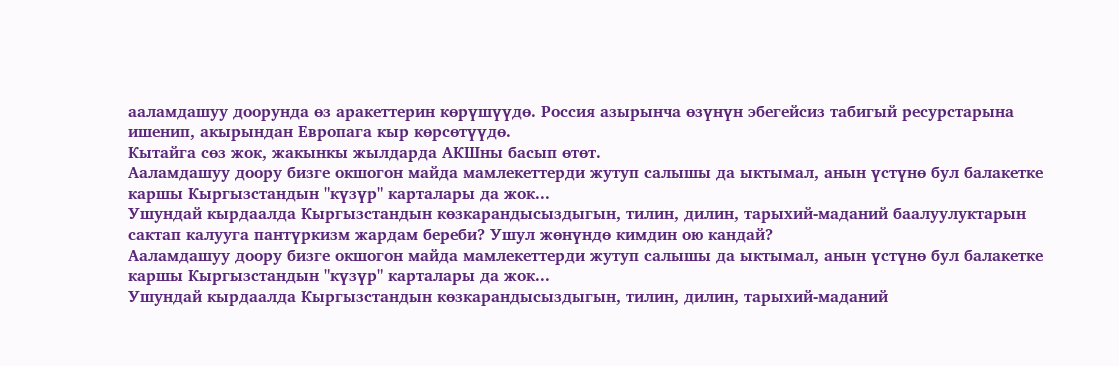ааламдашуу доорунда өз аракеттерин көрүшүүдө. Россия азырынча өзүнүн эбегейсиз табигый ресурстарына ишенип, акырындан Европага кыр көрсөтүүдө.
Кытайга сөз жок, жакынкы жылдарда АКШны басып өтөт.
Ааламдашуу доору бизге окшогон майда мамлекеттерди жутуп салышы да ыктымал, анын үстүнө бул балакетке каршы Кыргызстандын "күзүр" карталары да жок...
Ушундай кырдаалда Кыргызстандын көзкарандысыздыгын, тилин, дилин, тарыхий-маданий баалуулуктарын сактап калууга пантүркизм жардам береби? Ушул жөнүндө кимдин ою кандай?
Ааламдашуу доору бизге окшогон майда мамлекеттерди жутуп салышы да ыктымал, анын үстүнө бул балакетке каршы Кыргызстандын "күзүр" карталары да жок...
Ушундай кырдаалда Кыргызстандын көзкарандысыздыгын, тилин, дилин, тарыхий-маданий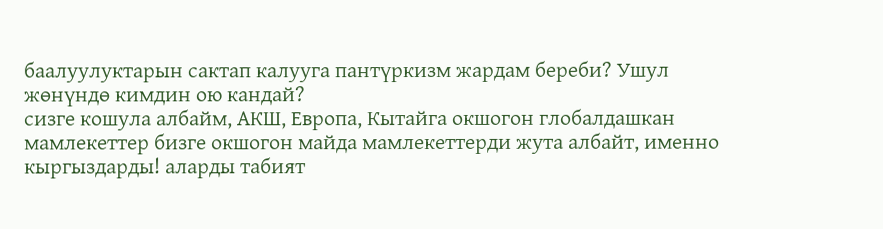баалуулуктарын сактап калууга пантүркизм жардам береби? Ушул жөнүндө кимдин ою кандай?
сизге кошула албайм, АКШ, Европа, Кытайга окшогон глобалдашкан мамлекеттер бизге окшогон майда мамлекеттерди жута албайт, именно кыргыздарды! аларды табият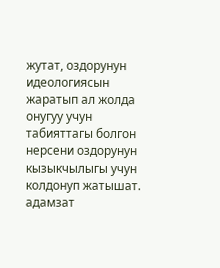жутат, оздорунун идеологиясын жаратып ал жолда онугуу учун табияттагы болгон нерсени оздорунун кызыкчылыгы учун колдонуп жатышат. адамзат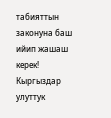табияттын законуна баш ийип жашаш керек! Кыргыздар улуттук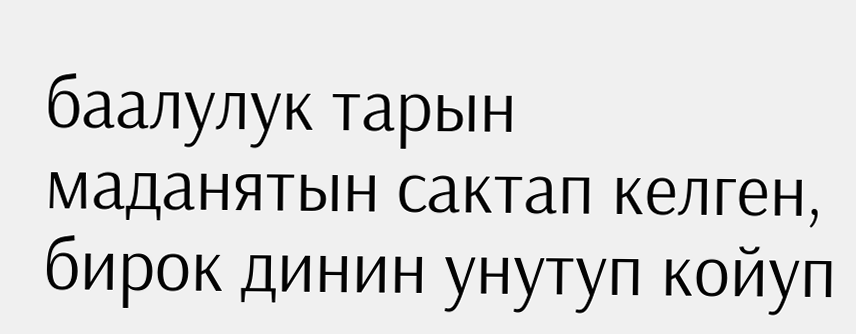баалулук тарын маданятын сактап келген, бирок динин унутуп койуп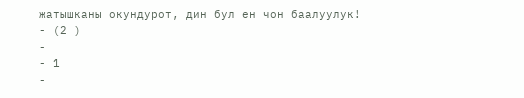жатышканы окундурот, дин бул ен чон баалуулук!
- (2 )
-
- 1
-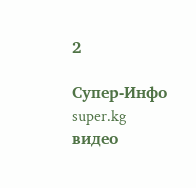2

Супер-Инфо
super.kg
видео